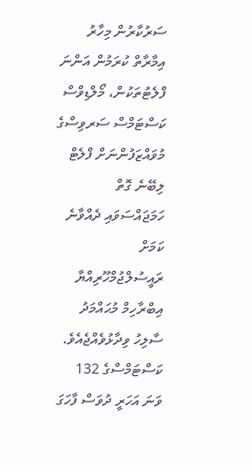ސަރުކާރުން މިހާރު އިމާރާތް ކުރަމުން އަންނަ ފްލެޓުތަކުން، މޯލްޑިވްސް ކަސްޓަމްސް ސަރވިސްގެ މުވައްޒަފުންނަށް ފްލެޓް ލިބޭނެ ގޮތް ހަމަޖައްސަވައި ދެއްވާނެ ކަމަށް ރައީސުލްޖުމްހޫރިއްޔާ އިބްރާހިމް މުޙައްމަދު ސާލިހު ވިދާޅުވެއްޖެއެވެ.
ކަސްޓަމްސްގެ 132 ވަނަ އަހަރީ ދުވަސް ފާހަގަ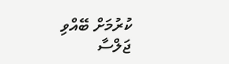ކުރުމަށް ބޭއްވި ޖަލްސާ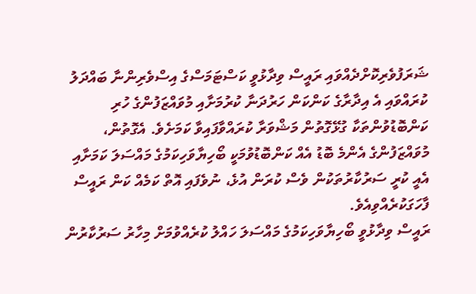ޝަރަފުވެރިކޮށްދެއްވައި ރައީސް ވިދާޅުވީ ކަސްޓަމަސްގެ އިސްވެރިންނާ ބައްދަލު ކުރައްވައި އެ އިދާރާގެ ކަންކަން ހަރުދަނާ ކުރުމަށާއި މުވައްޒަފުންގެ ހުރި ކަންބޮޑުވުންތަކާ ގުޅޭގޮތުން މަޝްވަރާ ކުރައްވާފައިވާ ކަމަށެވެ. އެގޮތުން، މުވައްޒަފުންގެ އެންމެ ބޮޑު އެއް ކަންބޮޑުވުމަކީ ބޯހިޔާވަހިކަމުގެ މައްސަލަ ކަމަށާއި އެއީ ކުރީ ސަރުކާރުތަކުން ވެސް ކުރަން އުޅެ، ނުވެފައި އޮތް ކަމެއް ކަން ރައީސް ފާހަގަކުރެއްވިއެވެ.
ރައީސް ވިދާޅުވީ ބޯހިޔާވަހިކަމުގެ މައްސަލަ ހައްލު ކުރެއްވުމަށް މިހާރު ސަރުކާރުން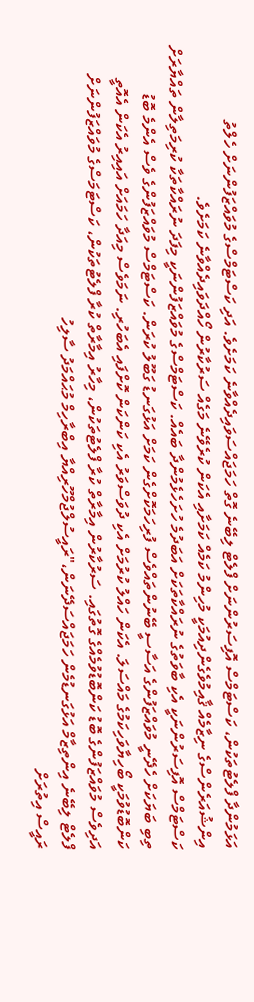އަޅަމުންދާ ފްލެޓުތަކުން، ކަސްޓަމްސް އޮފިސަރުންނަށް ފްލެޓް ލިބޭނެ ގޮތް ހަމަޖައްސަވައިދެއްވާނެ ކަމަށެވެ. އަދި ކަސްޓަމްސްގެ މުވައްޒަފުންނަށް ހެލްތު އިންޝުއަރެންސްގެ ނިޒާމެއް ޤާއިމުވެގެންދިއުމަކީ މުހިންމު ކަމެއް ކަމަށާއި އެކަން ކުރެވޭނެ މަގެއް ސަރުކާރުން ހޯއްދަވައިދެއްވާނެ ކަމަށެވެ.
ކަސްޓަމްސް އޮފިސަރުންނަކީ އެކި ބާވަތުގެ ނުރައްކާތަކަށް އަބަދުމެ ހުށަހެޅެމުންދާ ބައެއް. ކަސްޓަމްސްގެ މުވައްޒަފުންނަކީ މިފަދަ ނުރައްކާތަކާ ކުރިމަތިލާން ތައްޔާރަށް ތިބި ބަޔަކަށް ހެދޭނީ މުވައްޒަފުންގެ އަސާސީ ބޭނުންތައްވެސް ފުރިހަމަކޮށްގެން ކަމަށް އަޅުގަނޑު ގަބޫލު ކުރަން. ކަސްޓަމްސް މުވައްޒަފުންގެ ވެސް އެންމެ ބޮޑު ކަންބޮޑުވުމަކީ ބޯހިޔާވަހިކަމުގެ މައްސަލަ. އެކަން ހައްލު ކުރުމަށް އެކި ދުވަސްވަރު އެކި ކަންކަން ކޮށްފައި އެބަހުރި. ނަމަވެސް މިއަދާ ހަމައަށް އައިއިރު އެކަން އެއޮތީ އަދިވެސް މުވައްޒަފުންގެ ބޮޑު ކަންބޮޑުވުމެއްގެ ގޮތުގައި. ސަރުކާރުން އިމާރާތް ކުރާ ފްލެޓުތަކުން، މިހާރު އިމާރާތް ކުރާ ފްލެޓުތަކުން، ކަސްޓަމަސްގެ މުވައްޒަފުންނަށް ފްލެޓް ލިބޭނެ އިންތިޒާމް އަޅުގަނޑުމެން ހަމަޖައްސަދޭނަން،"ރައީސުލްޖުމްހޫރިއްޔާ އިބްރާހިމް މުޙައްމަދު ސާލިހު
ރައީސް އިތުރަށް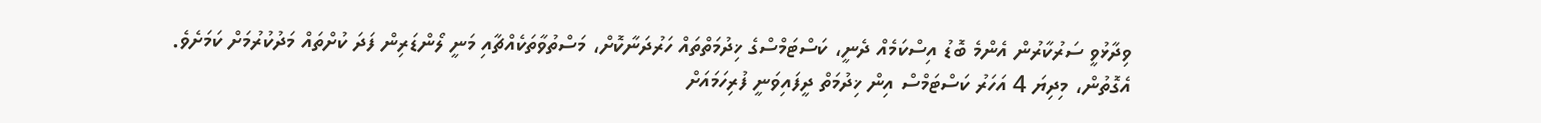ވިދާޅުވީ ސަރުކާރުން އެންމެ ބޮޑު އިސްކަމެއް ދެނީ، ކަސްޓަމްސްގެ ޚިދުމަތްތައް ހަރުދަނާކޮށް، މަސްތުވާތަކެއްޗާއި މަނީ ލޯންޑަރިން ފަދަ ކުށްތައް މަދުކުރުމަށް ކަމަށެވެ. އެގޮތުން، މިދިޔަ 4 އަހަރު ކަސްޓަމްސް އިން ޚިދުމަތް ދީފައިވަނީ ފުރިހަމައަށް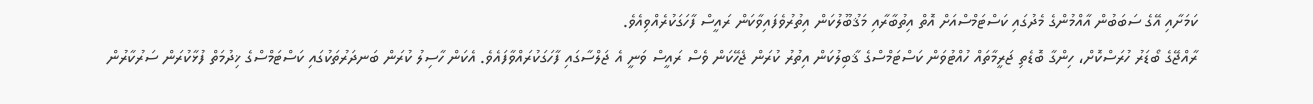ކަމަށާއި އޭގެ ސަބަބުން އާއްމުންގެ މެދުގައި ކަސްޓަމްސްއަށް އޮތް އިތުބާރާއި މަޤުބޫލުކަން އިތުރުވެފައިވާކަން ރައީސް ފާހަގަކުރެއްވިއެވެ.
ރާއްޖޭގެ ބޯޑަރު ހުރަސްކޮށް، ހިންގާ ބޮޑެތި ޖަރީމާތައް ހުއްޓުވަން ކަސްޓަމްސްގެ ޤާބިލުކަން އިތުރު ކުރަން ޖެހޭކަން ވެސް ރައީސް ވަނީ އެ ޖަލްސާގައި ފާހަގަކުރައްވާފައެވެ. އެކަން ހާސިލު ކުރަން ބަނދަރުތަކުގައި ކަސްޓަމްސްގެ ޚިދުމަތް ފުޅާކުރަން ސަރުކާރުން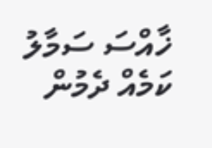ޚާއްސަ ސަމާލު ކަމެއް ދެމުން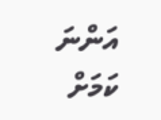އަންނަ ކަމަށް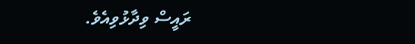ރައީސް ވިދާޅުވިއެވެ.